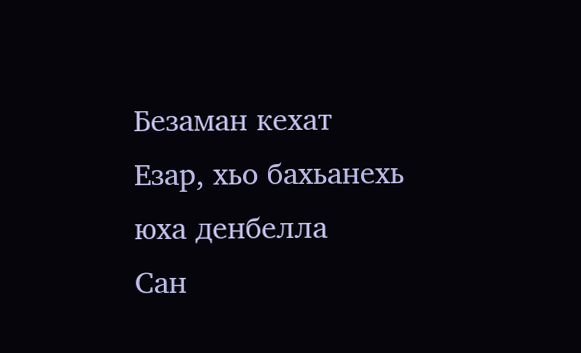Безаман кехат
Езар, хьо бахьанехь юха денбелла
Сан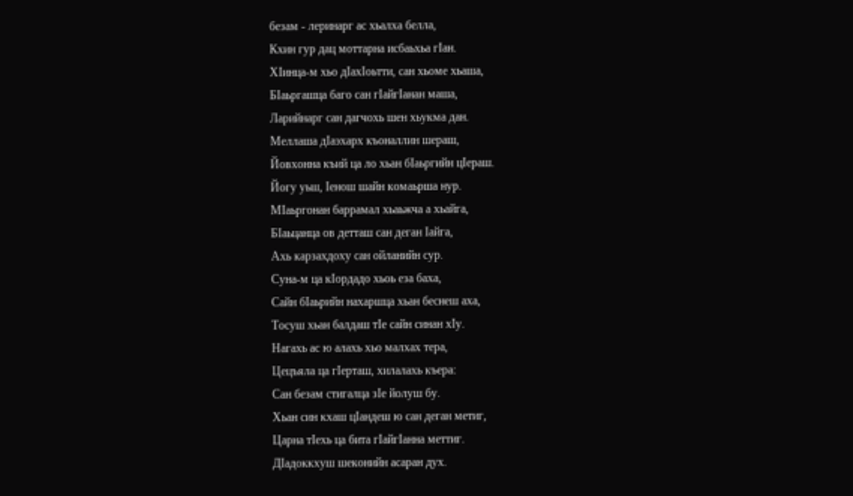безам - леринарг ас хьалха белла,
Кхин гур дац моттарна исбаьхьа гIан.
ХIинца-м хьо дIахIоьтти, сан хьоме хьаша,
БIаьргашца баго сан гIайгIанан маша,
Ларийнарг сан дагчохь шен хьукма дан.
Меллаша дIаэхарх къоналлин шераш,
Йовхонна къий ца ло хьан бIаьргийн цIераш.
Йогу уьш, Iенош шайн комаьрша нур.
МIаьргонан баррамал хьаьжча а хьайга,
БIаьцанца ов детташ сан деган Iайга,
Ахь карзахдоху сан ойланийн сур.
Суна-м ца кIордадо хьоь еза баха,
Сайн бIаьрийн нахаршца хьан беснеш аха,
Тосуш хьан балдаш тIе сайн синан хIу.
Нагахь ас ю алахь хьо малхах тера,
Цецъяла ца гIерташ, хилалахь къера:
Сан безам стигалца зIе йолуш бу.
Хьан син кхаш цIандеш ю сан деган метиг,
Царна тIехь ца бита гIайгIанна меттиг.
ДIадоккхуш шеконийн асаран дух.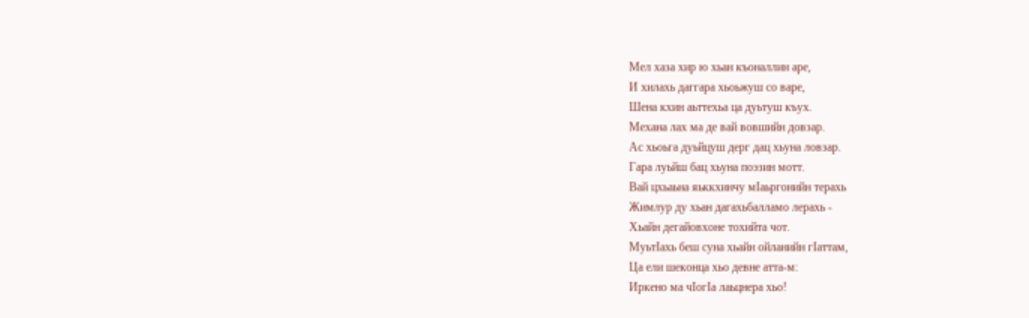Мел хаза хир ю хьан къоналлин аре,
И хилахь даггара хьоьжуш со варе,
Шена кхин аьттехьа ца дуьтуш къух.
Механа лах ма де вай вовшийн довзар.
Ас хьоьга дуьйцуш дерг дац хьуна ловзар.
Гара луьйш бац хьуна поэзин мотт.
Вай цхьаьна яьккхинчу мIаьргонийн терахь
Жимлур ду хьан дагахьбалламо лерахь -
Хьайн дегайовхоне тохийта чот.
МуьтIахь беш суна хьайн ойланийн гIаттам,
Ца ели шеконца хьо девне атта-м:
Иркено ма чIогIа лаьцнера хьо!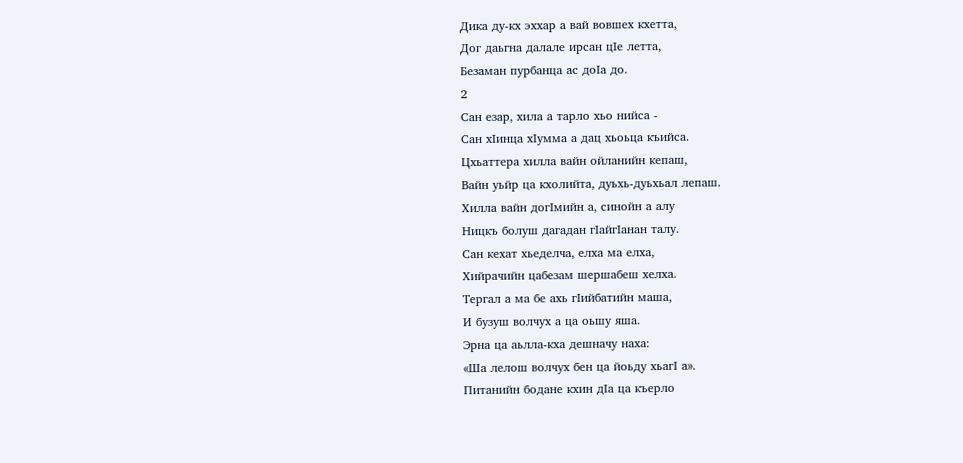Дика ду-кх эххар а вай вовшех кхетта,
Дог даьгна далале ирсан цIе летта,
Безаман пурбанца ас доIа до.
2
Сан езар, хила а тарло хьо нийса -
Сан хIинца хIумма а дац хьоьца къийса.
Цхьаттера хилла вайн ойланийн кепаш,
Вайн уьйр ца кхолийта, дуьхь-дуьхьал лепаш.
Хилла вайн догIмийн а, синойн а алу
Ницкъ болуш дагадан гIайгIанан талу.
Сан кехат хьеделча, елха ма елха,
Хийрачийн цабезам шершабеш хелха.
Тергал а ма бе ахь гIийбатийн маша,
И бузуш волчух а ца оьшу яша.
Эрна ца аьлла-кха дешначу наха:
«Ша лелош волчух бен ца йоьду хьагI а».
Питанийн бодане кхин дIа ца къерло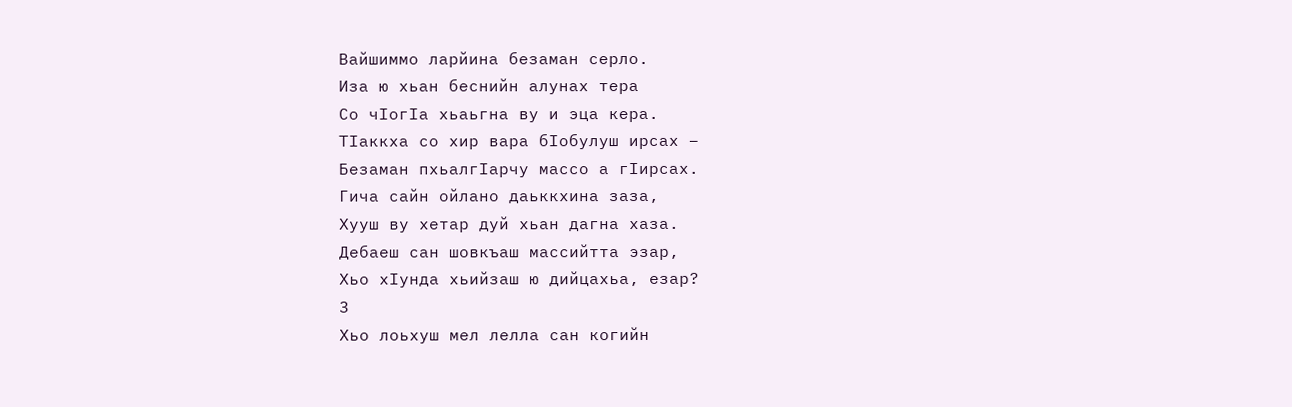Вайшиммо ларйина безаман серло.
Иза ю хьан беснийн алунах тера
Со чIогIа хьаьгна ву и эца кера.
ТIаккха со хир вара бIобулуш ирсах –
Безаман пхьалгIарчу массо а гIирсах.
Гича сайн ойлано даьккхина заза,
Хууш ву хетар дуй хьан дагна хаза.
Дебаеш сан шовкъаш массийтта эзар,
Хьо хIунда хьийзаш ю дийцахьа, езар?
3
Хьо лоьхуш мел лелла сан когийн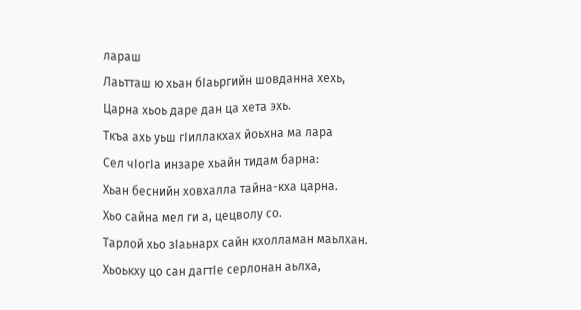лараш
Лаьтташ ю хьан бIаьргийн шовданна хехь,
Царна хьоь даре дан ца хета эхь.
Ткъа ахь уьш гIиллакхах йоьхна ма лара
Сел чIогIа инзаре хьайн тидам барна:
Хьан беснийн ховхалла тайна-кха царна.
Хьо сайна мел ги а, цецволу со.
Тарлой хьо зIаьнарх сайн кхолламан маьлхан.
Хьоькху цо сан дагтIе серлонан аьлха,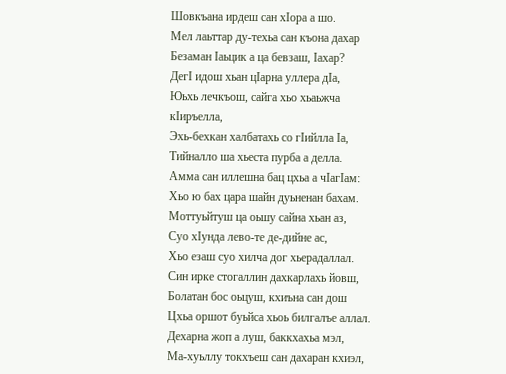Шовкъана ирдеш сан хIора а шо.
Мел лаьттар ду-техьа сан къона дахар
Безаман Iаьцик а ца бевзаш, Iахар?
ДегI идош хьан цIарна уллера дIа,
Юьхь лечкъош, сайга хьо хьаьжча кIиръелла,
Эхь-бехкан халбатахь со гIийлла Iа,
Тийналло ша хьеста пурба а делла.
Амма сан иллешна бац цхьа а чIагIам:
Хьо ю бах цара шайн дуьненан бахам.
Моттуьйтуш ца оьшу сайна хьан аз,
Суо хIунда лево-те де-дийне ас,
Хьо езаш суо хилча дог хьерадаллал.
Син ирке стогаллин дахкарлахь йовш,
Болатан бос оьцуш, кхиъна сан дош
Цхьа оршот буьйса хьоь билгалъе аллал.
Дехарна жоп а луш, баккхахьа мэл,
Ма-хуьллу токхъеш сан дахаран кхиэл,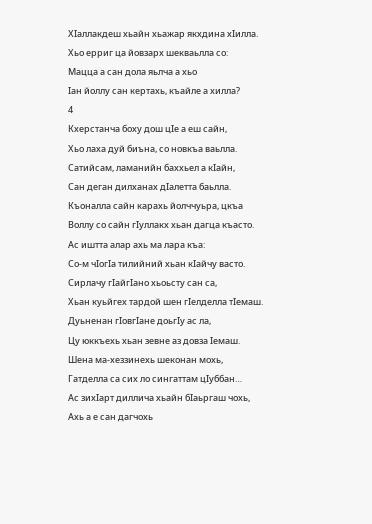ХIаллакдеш хьайн хьажар якхдина хIилла.
Хьо ерриг ца йовзарх шекваьлла со:
Мацца а сан дола яьлча а хьо
Iан йоллу сан кертахь, къайле а хилла?
4
Кхерстанча боху дош цIе а еш сайн,
Хьо лаха дуй биъна, со новкъа ваьлла.
Сатийсам, ламанийн баххьел а кIайн,
Сан деган дилханах дIалетта баьлла.
Къоналла сайн карахь йолччуьра, цкъа
Воллу со сайн гIуллакх хьан дагца къасто.
Ас иштта алар ахь ма лара къа:
Со-м чIогIа тилийний хьан кIайчу васто.
Сирлачу гIайгIано хьоьсту сан са,
Хьан куьйгех тардой шен гIелделла тIемаш.
Дуьненан гIовгIане доьгIу ас ла,
Цу юккъехь хьан зевне аз довза Iемаш.
Шена ма-хеззинехь шеконан мохь,
Гатделла са сих ло сингаттам цIуббан…
Ас зихIарт диллича хьайн бIаьргаш чохь,
Ахь а е сан дагчохь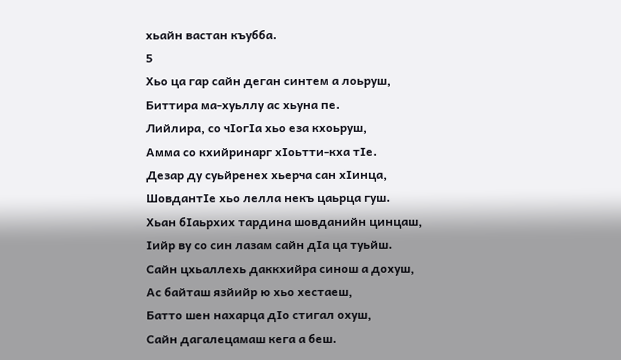хьайн вастан къубба.
5
Хьо ца гар сайн деган синтем а лоьруш,
Биттира ма-хуьллу ас хьуна пе.
Лийлира, со чIогIа хьо еза кхоьруш,
Амма со кхийринарг хIоьтти-кха тIе.
Дезар ду суьйренех хьерча сан хIинца,
ШовдантIе хьо лелла некъ цаьрца гуш.
Хьан бIаьрхих тардина шовданийн цинцаш,
Iийр ву со син лазам сайн дIа ца туьйш.
Сайн цхьаллехь даккхийра синош а дохуш,
Ас байташ язйийр ю хьо хестаеш,
Батто шен нахарца дIо стигал охуш,
Сайн дагалецамаш кега а беш.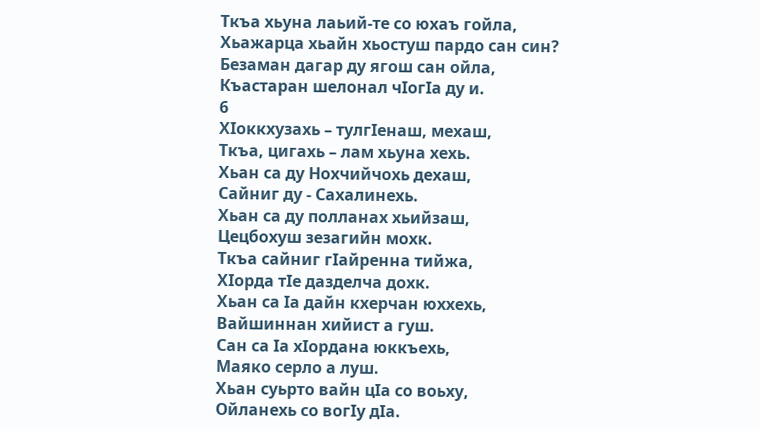Ткъа хьуна лаьий-те со юхаъ гойла,
Хьажарца хьайн хьостуш пардо сан син?
Безаман дагар ду ягош сан ойла,
Къастаран шелонал чIогIа ду и.
6
ХIоккхузахь – тулгIенаш, мехаш,
Ткъа, цигахь – лам хьуна хехь.
Хьан са ду Нохчийчохь дехаш,
Сайниг ду - Сахалинехь.
Хьан са ду полланах хьийзаш,
Цецбохуш зезагийн мохк.
Ткъа сайниг гIайренна тийжа,
ХIорда тIе дазделча дохк.
Хьан са Iа дайн кхерчан юххехь,
Вайшиннан хийист а гуш.
Сан са Iа хIордана юккъехь,
Маяко серло а луш.
Хьан суьрто вайн цIа со воьху,
Ойланехь со вогIу дIа.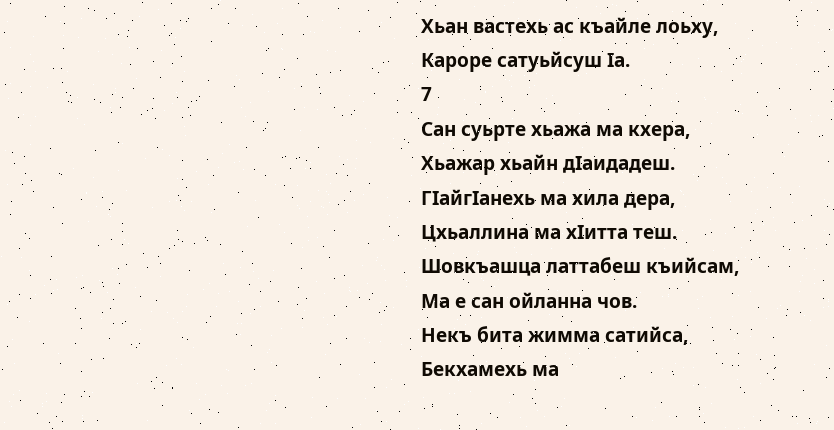Хьан вастехь ас къайле лоьху,
Кароре сатуьйсуш Iа.
7
Сан суьрте хьажа ма кхера,
Хьажар хьайн дIаидадеш.
ГIайгIанехь ма хила дера,
Цхьаллина ма хIитта теш.
Шовкъашца латтабеш къийсам,
Ма е сан ойланна чов.
Некъ бита жимма сатийса,
Бекхамехь ма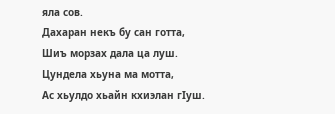яла сов.
Дахаран некъ бу сан готта,
Шиъ морзах дала ца луш.
Цундела хьуна ма мотта,
Ас хьулдо хьайн кхиэлан гIуш.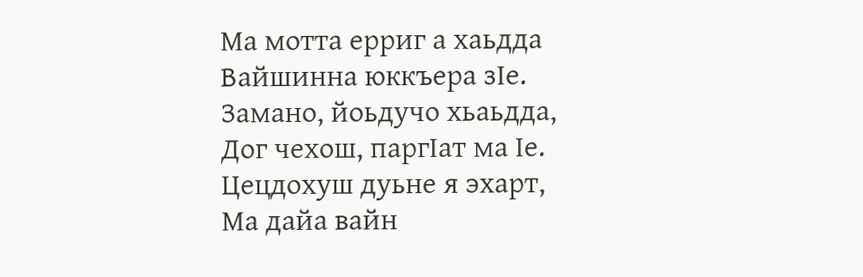Ма мотта ерриг а хаьдда
Вайшинна юккъера зIе.
Замано, йоьдучо хьаьдда,
Дог чехош, паргIат ма Iе.
Цецдохуш дуьне я эхарт,
Ма дайа вайн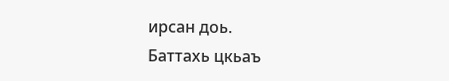ирсан доь.
Баттахь цкьаъ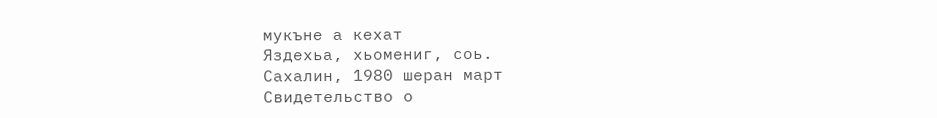мукъне а кехат
Яздехьа, хьомениг, соь.
Сахалин, 1980 шеран март
Свидетельство о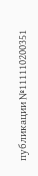публикации №111110200351